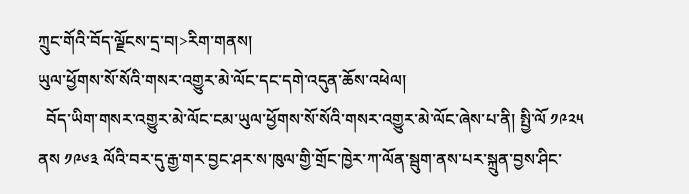ཀྲུང་གོའི་བོད་ལྗོངས་དྲ་བ།>རིག་གནས།
ཡུལ་ཕྱོགས་སོ་སོའི་གསར་འགྱུར་མེ་ལོང་དང་དགེ་འདུན་ཆོས་འཕེལ།
  བོད་ཡིག་གསར་འགྱུར་མེ་ལོང་ངམ་ཡུལ་ཕྱོགས་སོ་སོའི་གསར་འགྱུར་མེ་ལོང་ཞེས་པ་ནི། སྤྱི་ལོ ༡༩༢༥ ནས ༡༩༦༣ ལོའི་བར་དུ་རྒྱ་གར་བྱང་ཤར་ས་ཁུལ་གྱི་གྲོང་ཁྱེར་ཀ་ལོན་སྦུག་ནས་པར་སྐྲུན་བྱས་ཤིང་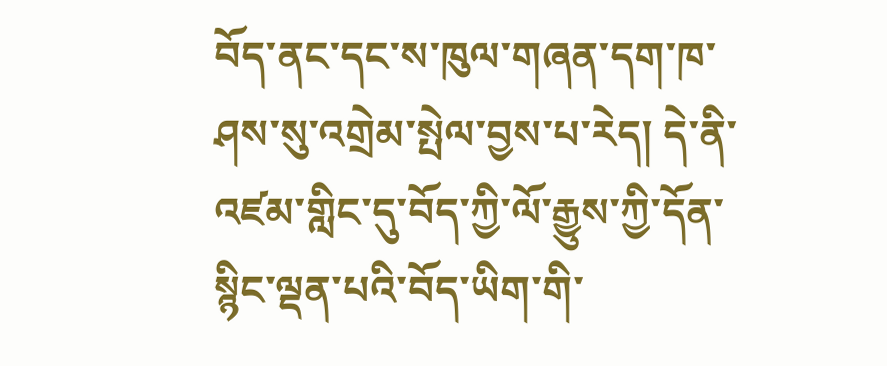བོད་ནང་དང་ས་ཁུལ་གཞན་དག་ཁ་ཤས་སུ་འགྲེམ་སྤེལ་བྱས་པ་རེད། དེ་ནི་འཛམ་གླིང་དུ་བོད་ཀྱི་ལོ་རྒྱུས་ཀྱི་དོན་སྙིང་ལྡན་པའི་བོད་ཡིག་གི་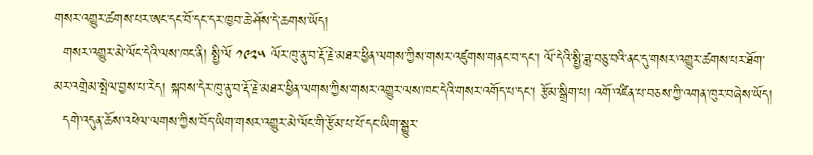གསར་འགྱུར་ཚགས་པར་ཨང་དང་བོ་དང་དར་ཁྱབ་ཆེ་ཤོས་དེ་ཆགས་ཡོད།
  གསར་འགྱུར་མེ་ལོང་དེའི་ལས་ཁང་ནི། སྤྱི་ལོ ༡༩༢༥ ལོར་ཁུ་ནུ་བ་རྡོ་རྗེ་མཐར་ཕྱིན་ལགས་ཀྱིས་གསར་འཛུགས་གནང་བ་དང་། ལོ་དེའི་སྤྱི་ཟླ་བཅུ་བའི་ནང་དུ་གསར་འགྱུར་ཚགས་པར་ཐོག་མར་འགྲེམ་སྤེལ་བྱས་པ་རེད། སྐབས་དེར་ཁུ་ནུ་བ་རྡོ་རྗེ་མཐར་ཕྱིན་ལགས་ཀྱིས་གསར་འགྱུར་ལས་ཁང་དེའི་གསར་འགོད་པ་དང་། རྩོམ་སྒྲིག་པ། འགོ་འཛིན་པ་བཅས་ཀྱི་འགན་ཁུར་བཞེས་ཡོད།
  དགེ་འདུན་ཆོས་འཕེལ་ལགས་ཀྱིས་བོད་ཡིག་གསར་འགྱུར་མེ་ལོང་གི་རྩོམ་པ་པོ་དང་ཡིག་སྒྱུར་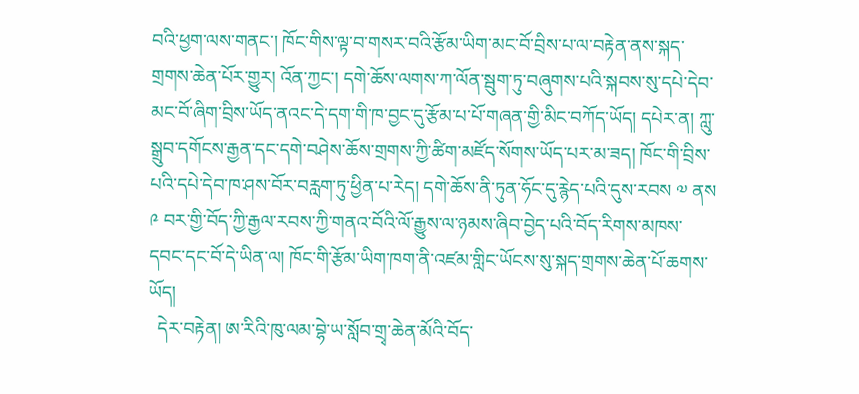བའི་ཕྱག་ལས་གནང་། ཁོང་གིས་ལྟ་བ་གསར་བའི་རྩོམ་ཡིག་མང་བོ་བྲིས་པ་ལ་བརྟེན་ནས་སྐད་གྲགས་ཆེན་པོར་གྱུར། འོན་ཀྱང་། དགེ་ཆོས་ལགས་ཀ་ལོན་སྦུག་ཏུ་བཞུགས་པའི་སྐབས་སུ་དཔེ་དེབ་མང་བོ་ཞིག་བྲིས་ཡོད་ནའང་དེ་དག་གི་ཁ་བྱང་དུ་རྩོམ་པ་པོ་གཞན་གྱི་མིང་བཀོད་ཡོད། དཔེར་ན། ཀླུ་སྒྲུབ་དགོངས་རྒྱན་དང་དགེ་བཤེས་ཆོས་གྲགས་ཀྱི་ཚིག་མཛོད་སོགས་ཡོད་པར་མ་ཟད། ཁོང་གི་བྲིས་པའི་དཔེ་དེབ་ཁ་ཤས་བོར་བརླག་ཏུ་ཕྱིན་པ་རེད། དགེ་ཆོས་ནི་ཏུན་ཧོང་དུ་རྙེད་པའི་དུས་རབས ༧ ནས ༩ བར་གྱི་བོད་ཀྱི་རྒྱལ་རབས་ཀྱི་གནའ་བོའི་ལོ་རྒྱུས་ལ་ཉམས་ཞིབ་བྱེད་པའི་བོད་རིགས་མཁས་དབང་དང་བོ་དེ་ཡིན་ལ། ཁོང་གི་རྩོམ་ཡིག་ཁག་ནི་འཛམ་གླིང་ཡོངས་སུ་སྐད་གྲགས་ཆེན་པོ་ཆགས་ཡོད།
  དེར་བརྟེན། ཨ་རིའི་ཁུ་ལམ་བྷེ་ཡ་སློབ་གྲྭ་ཆེན་མོའི་བོད་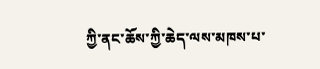ཀྱི་ནང་ཆོས་ཀྱི་ཆེད་ལས་མཁས་པ་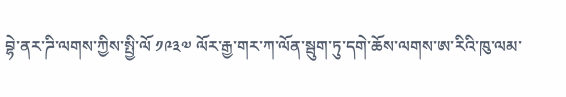བྷེ་ནར་ཌི་ལགས་ཀྱིས་སྤྱི་ལོ ༡༩༣༧ ལོར་རྒྱ་གར་ཀ་ལོན་སྦུག་ཏུ་དགེ་ཆོས་ལགས་ཨ་རིའི་ཁུ་ལམ་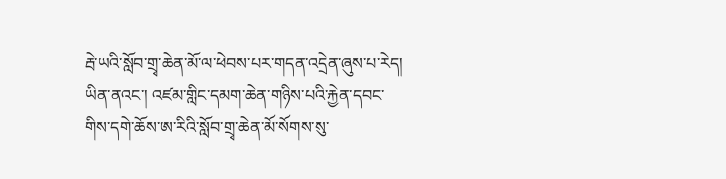རྦེ་ཡའི་སློབ་གྲྭ་ཆེན་མོ་ལ་ཕེབས་པར་གདན་འདྲེན་ཞུས་པ་རེད། ཡིན་ནའང་། འཛམ་གླིང་དམག་ཆེན་གཉིས་པའི་རྐྱེན་དབང་གིས་དགེ་ཆོས་ཨ་རིའི་སློབ་གྲྭ་ཆེན་མོ་སོགས་སུ་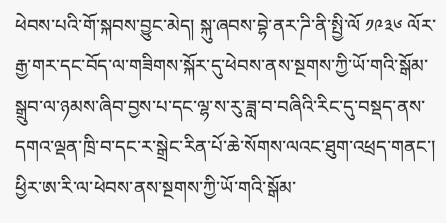ཕེབས་པའི་གོ་སྐབས་བྱུང་མེད། སྐུ་ཞབས་བྷེ་ནར་ཌི་ནི་སྤྱི་ལོ ༡༩༣༦ ལོར་རྒྱ་གར་དང་བོད་ལ་གཟིགས་སྐོར་དུ་ཕེབས་ནས་སྔགས་ཀྱི་ཡོ་གའི་སྒོམ་སྒྲུབ་ལ་ཉམས་ཞིབ་བྱས་པ་དང་ལྷ་ས་རུ་ཟླ་བ་བཞིའི་རིང་དུ་བསྡད་ནས་དགའ་ལྡན་ཁྲི་བ་དང་ར་སྒྲེང་རིན་པོ་ཆེ་སོགས་ལའང་ཐུག་འཕྲད་གནང་། ཕྱིར་ཨ་རི་ལ་ཕེབས་ནས་སྔགས་ཀྱི་ཡོ་གའི་སྒོམ་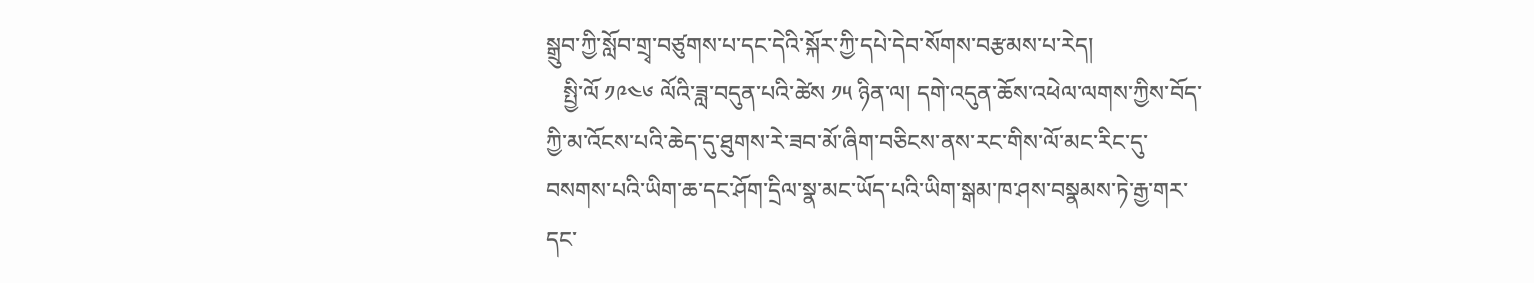སྒྲུབ་ཀྱི་སློབ་གྲྭ་བཙུགས་པ་དང་དེའི་སྐོར་ཀྱི་དཔེ་དེབ་སོགས་བརྩམས་པ་རེད།
   སྤྱི་ལོ ༡༩༤༦ ལོའི་ཟླ་བདུན་པའི་ཚེས ༡༥ ཉིན་ལ། དགེ་འདུན་ཆོས་འཕེལ་ལགས་ཀྱིས་བོད་ཀྱི་མ་འོངས་པའི་ཆེད་དུ་ཐུགས་རེ་ཟབ་མོ་ཞིག་བཅིངས་ནས་རང་གིས་ལོ་མང་རིང་དུ་བསགས་པའི་ཡིག་ཆ་དང་ཤོག་དྲིལ་སྣ་མང་ཡོད་པའི་ཡིག་སྒམ་ཁ་ཤས་བསྣམས་ཏེ་རྒྱ་གར་དང་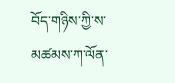བོད་གཉིས་ཀྱི་ས་མཚམས་ཀ་ལོན་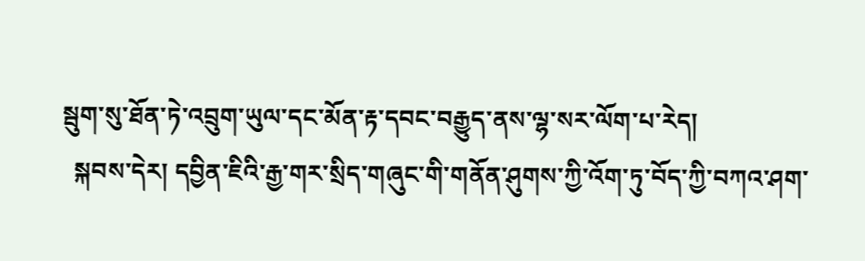སྦུག་སུ་ཐོན་ཏེ་འབྲུག་ཡུལ་དང་མོན་རྟ་དབང་བརྒྱུད་ནས་ལྷ་སར་ལོག་པ་རེད།
  སྐབས་དེར། དབྱིན་ཇིའི་རྒྱ་གར་སྲིད་གཞུང་གི་གནོན་ཤུགས་ཀྱི་འོག་ཏུ་བོད་ཀྱི་བཀའ་ཤག་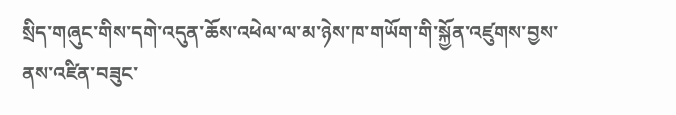སྲིད་གཞུང་གིས་དགེ་འདུན་ཆོས་འཕེལ་ལ་མ་ཉེས་ཁ་གཡོག་གི་སྐྱོན་འཛུགས་བྱས་ནས་འཛིན་བཟུང་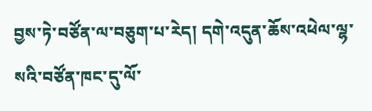བྱས་ཏེ་བཙོན་ལ་བཅུག་པ་རེད། དགེ་འདུན་ཆོས་འཕེལ་ལྷ་སའི་བཙོན་ཁང་དུ་ལོ་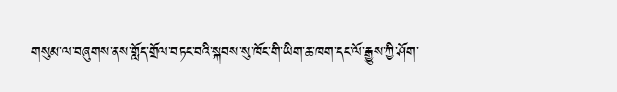གསུམ་ལ་བཞུགས་ནས་གློད་གྲོལ་བཏང་བའི་སྐབས་སུ་ཁོང་གི་ཡིག་ཆ་ཁག་དང་ལོ་རྒྱུས་ཀྱི་ཤོག་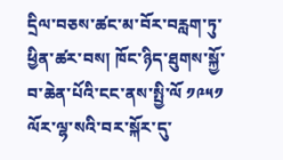དྲིལ་བཅས་ཚང་མ་བོར་བརླག་ཏུ་ཕྱིན་ཚར་བས། ཁོང་ཉིད་ཐུགས་སྐྱོ་བ་ཆེན་པོའི་ངང་ནས་སྤྱི་ལོ ༡༩༥༡ ལོར་ལྷ་སའི་བར་སྐོར་དུ་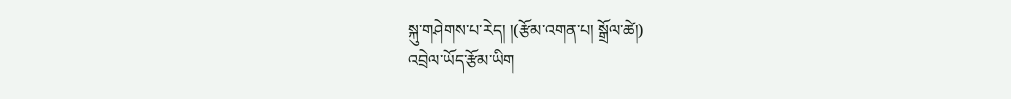སྐུ་གཤེགས་པ་རེད། །(རྩོམ་འགན་པ། སྒྲོལ་ཚེ།)
འབྲེལ་ཡོད་རྩོམ་ཡིག